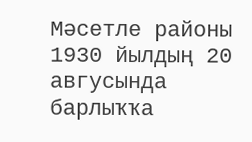Мәсетле районы 1930 йылдың 20 авгусында барлыҡҡа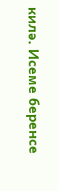килә. Исеме беренсе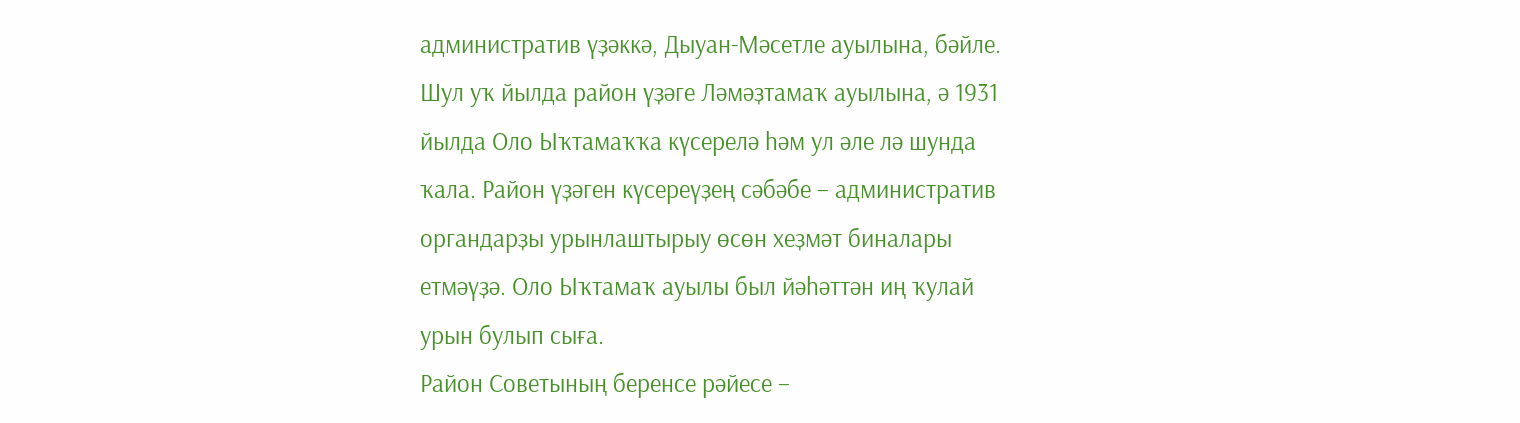административ үҙәккә, Дыуан-Мәсетле ауылына, бәйле. Шул уҡ йылда район үҙәге Ләмәҙтамаҡ ауылына, ә 1931 йылда Оло Ыҡтамаҡҡа күсерелә һәм ул әле лә шунда ҡала. Район үҙәген күсереүҙең сәбәбе – административ органдарҙы урынлаштырыу өсөн хеҙмәт биналары етмәүҙә. Оло Ыҡтамаҡ ауылы был йәһәттән иң ҡулай урын булып сыға.
Район Советының беренсе рәйесе –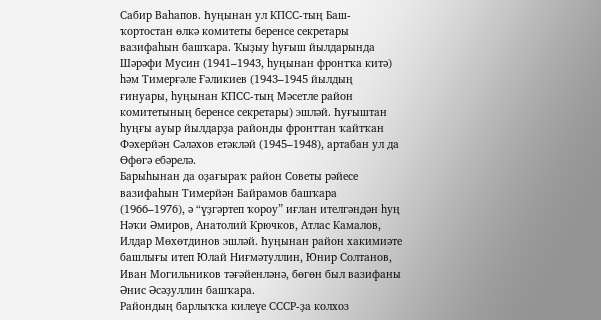Сабир Ваһапов. Һуңынан ул КПСС-тың Баш-ҡортостан өлкә комитеты беренсе секретары вазифаһын башҡара. Ҡыҙыу һуғыш йылдарында Шәрәфи Мусин (1941–1943, һуңынан фронтҡа китә) һәм Тимерғәле Ғәликиев (1943–1945 йылдың ғинуары, һуңынан КПСС-тың Мәсетле район комитетының беренсе секретары) эшләй. Һуғыштан һуңғы ауыр йылдарҙа районды фронттан ҡайтҡан Фәхерйән Сәләхов етәкләй (1945–1948), артабан ул да Өфөгә ебәрелә.
Барыһынан да оҙағыраҡ район Советы рәйесе вазифаһын Тимерйән Байрамов башҡара (1966–1976), ә “үҙгәртеп ҡороу” иғлан ителгәндән һуң Нәҡи Әмиров, Анатолий Крючков, Атлас Камалов, Илдар Мөхөтдинов эшләй. Һуңынан район хакимиәте башлығы итеп Юлай Ниғмәтуллин, Юнир Солтанов, Иван Могильников тәғәйенләнә, бөгөн был вазифаны Әнис Әсәҙуллин башҡара.
Райондың барлыҡҡа килеүе СССР-ҙа колхоз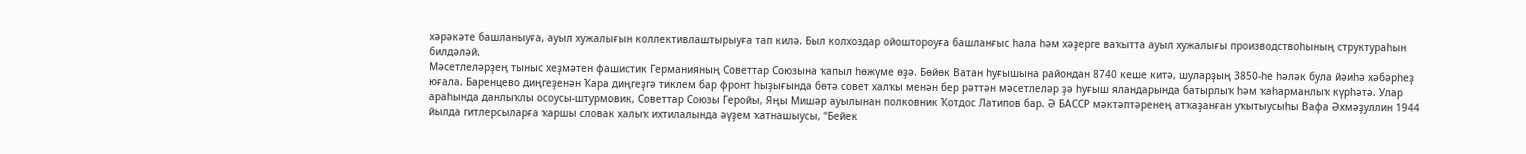хәрәкәте башланыуға, ауыл хужалығын коллективлаштырыуға тап килә. Был колхоздар ойоштороуға башланғыс һала һәм хәҙерге ваҡытта ауыл хужалығы производствоһының структураһын билдәләй.
Мәсетлеләрҙең тыныс хеҙмәтен фашистик Германияның Советтар Союзына ҡапыл һөжүме өҙә. Бөйөк Ватан һуғышына райондан 8740 кеше китә, шуларҙың 3850-һе һәләк була йәиһә хәбәрһеҙ юғала. Баренцево диңгеҙенән Ҡара диңгеҙгә тиклем бар фронт һыҙығында бөтә совет халҡы менән бер рәттән мәсетлеләр ҙә һуғыш яландарында батырлыҡ һәм ҡаһарманлыҡ күрһәтә. Улар араһында данлыҡлы осоусы-штурмовик, Советтар Союзы Геройы, Яңы Мишәр ауылынан полковник Ҡотдос Латипов бар. Ә БАССР мәктәптәренең атҡаҙанған уҡытыусыһы Вафа Әхмәҙуллин 1944 йылда гитлерсыларға ҡаршы словак халыҡ ихтилалында әүҙем ҡатнашыусы, “Бейек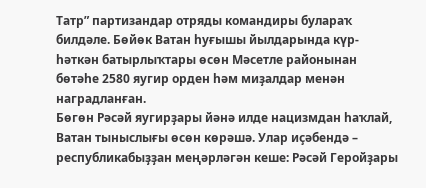Татр” партизандар отряды командиры булараҡ билдәле. Бөйөк Ватан һуғышы йылдарында күр-һәткән батырлыҡтары өсөн Мәсетле районынан бөтәһе 2580 яугир орден һәм миҙалдар менән наградланған.
Бөгөн Рәсәй яугирҙары йәнә илде нацизмдан һаҡлай, Ватан тыныслығы өсөн көрәшә. Улар иҫәбендә – республикабыҙҙан меңәрләгән кеше: Рәсәй Геройҙары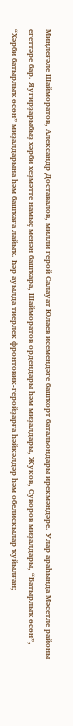Миңлеғәле Шайморатов, Александр Доставалов, милли герой Салауат Юлаев исемендәге башҡорт батальондары ирекмәндәре. Улар араһында Мәсетле районы егеттәре бар. Яугирҙарыбыҙ хәрби хеҙмәтте намыҫ менән башҡара, Шайморатов ордендары һәм миҙалдары, Жуков, Суворов миҙалдары, “Батырлыҡ өсөн”, “Хәрби батырлыҡ өсөн” миҙалдарына һәм башҡаға лайыҡ. Һәр ауылда тиерлек фронтовик-геройҙарға һәйкәлдәр һәм обелискылар ҡуйылған;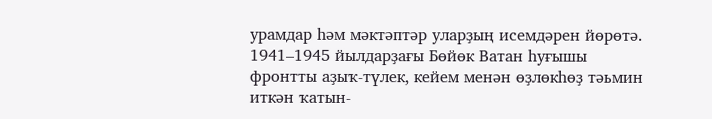урамдар һәм мәктәптәр уларҙың исемдәрен йөрөтә.
1941–1945 йылдарҙағы Бөйөк Ватан һуғышы фронтты аҙыҡ-түлек, кейем менән өҙлөкһөҙ тәьмин иткән ҡатын-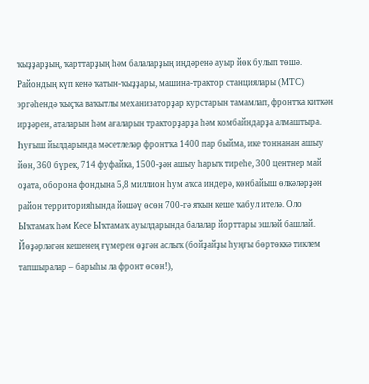ҡыҙҙарҙың, ҡарттарҙың һәм балаларҙың иңдәренә ауыр йөк булып төшә. Райондың күп кенә ҡатын-ҡыҙҙары, машина-трактор станциялары (МТС) эргәһендә ҡыҫҡа ваҡытлы механизаторҙар курстарын тамамлап, фронтҡа киткән ирҙәрен, аталарын һәм ағаларын тракторҙарҙа һәм комбайндарҙа алмаштыра.
Һуғыш йылдарында мәсетлеләр фронтҡа 1400 пар быйма, ике тоннанан ашыу йөн, 360 бүрек, 714 фуфайка, 1500-ҙән ашыу һарыҡ тиреһе, 300 центнер май оҙата, оборона фондына 5,8 миллион һум аҡса индерә, көнбайыш өлкәләрҙән район территорияһында йәшәү өсөн 700-гә яҡын кеше ҡабул ителә. Оло Ыҡтамаҡ һәм Кесе Ыҡтамаҡ ауылдарында балалар йорттары эшләй башлай. Йөҙәрләгән кешенең ғүмерен өҙгән аслыҡ (бойҙайҙы һуңғы бөртөккә тиклем тапшыралар – барыһы ла фронт өсөн!),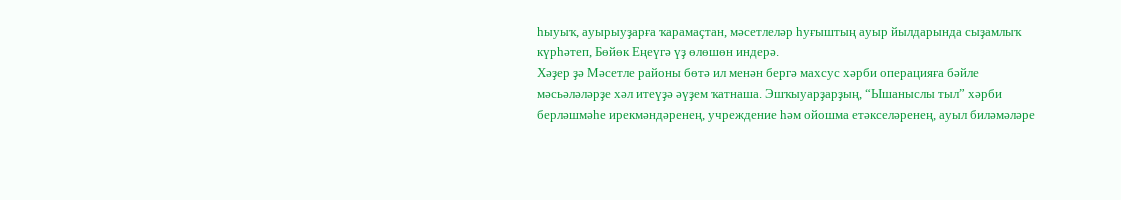һыуыҡ, ауырыуҙарға ҡарамаҫтан, мәсетлеләр һуғыштың ауыр йылдарында сыҙамлыҡ күрһәтеп, Бөйөк Еңеүгә үҙ өлөшөн индерә.
Хәҙер ҙә Мәсетле районы бөтә ил менән бергә махсус хәрби операцияға бәйле мәсьәләләрҙе хәл итеүҙә әүҙем ҡатнаша. Эшҡыуарҙарҙың, “Ышаныслы тыл” хәрби берләшмәһе ирекмәндәренең, учреждение һәм ойошма етәкселәренең, ауыл биләмәләре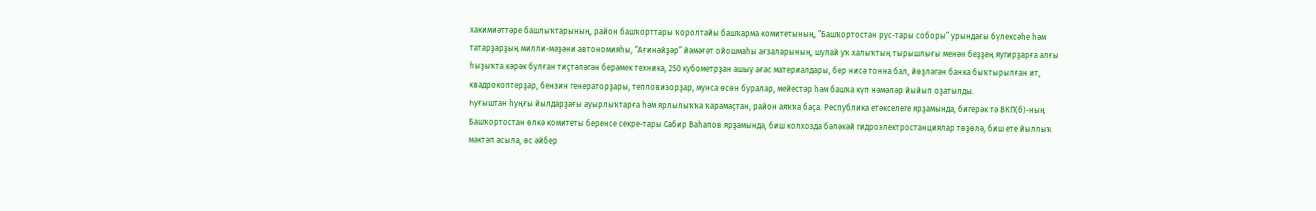хакимиәттәре башлыҡтарының, район башҡорттары ҡоролтайы башҡарма комитетының, ”Башҡортостан рус-тары соборы” урындағы бүлексәһе һәм татарҙарҙың милли-мәҙәни автономияһы, “Ағинәйҙәр” йәмәғәт ойошмаһы ағзаларының, шулай уҡ халыҡтың тырышлығы менән беҙҙең яугирҙарға алғы һыҙыҡта кәрәк булған тиҫтәләгән берәмек техника, 250 кубометрҙан ашыу ағас материалдары, бер нисә тонна бал, йөҙләгән банка быҡтырылған ит, квадрокоптерҙар, бензин генераторҙары, тепловизорҙар, мунса өсөн буралар, мейестәр һәм башҡа күп нәмәләр йыйып оҙатылды.
Һуғыштан һуңғы йылдарҙағы ауырлыҡтарға һәм ярлылыҡҡа ҡарамаҫтан, район аяҡҡа баҫа. Республика етәкселеге ярҙамында, бигерәк тә ВКП(б)-ның Башҡортостан өлкә комитеты беренсе секре-тары Сабир Ваһапов ярҙамында, биш колхозда бәләкәй гидроэлектростанциялар төҙөлә, биш ете йыллыҡ мәктәп асыла, өс әйбер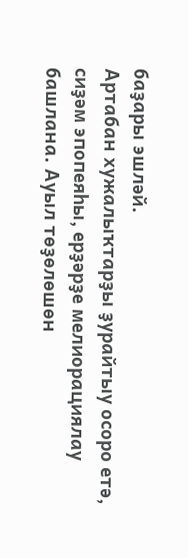баҙары эшләй.
Артабан хужалыҡтарҙы ҙурайтыу осоро етә, сиҙәм эпопеяһы, ерҙәрҙе мелиорациялау башлана. Ауыл төҙөлөшөн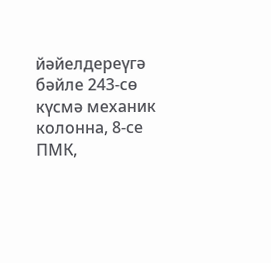йәйелдереүгә бәйле 243-сө күсмә механик колонна, 8-се ПМК,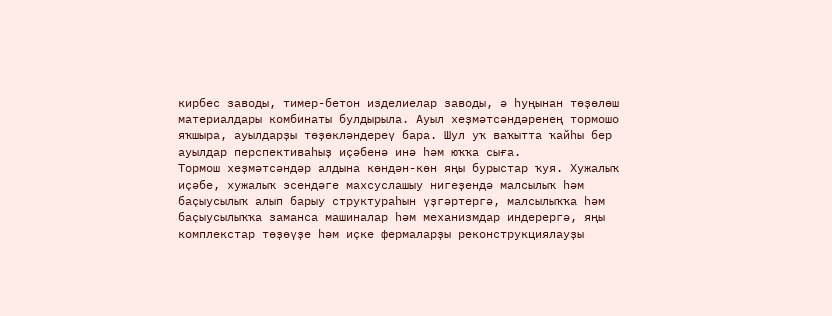кирбес заводы, тимер-бетон изделиелар заводы, ә һуңынан төҙөлөш материалдары комбинаты булдырыла. Ауыл хеҙмәтсәндәренең тормошо яҡшыра, ауылдарҙы төҙөкләндереү бара. Шул уҡ ваҡытта ҡайһы бер ауылдар перспективаһыҙ иҫәбенә инә һәм юҡҡа сыға.
Тормош хеҙмәтсәндәр алдына көндән-көн яңы бурыстар ҡуя. Хужалыҡ иҫәбе, хужалыҡ эсендәге махсуслашыу нигеҙендә малсылыҡ һәм баҫыусылыҡ алып барыу структураһын үҙгәртергә, малсылыҡҡа һәм баҫыусылыҡҡа заманса машиналар һәм механизмдар индерергә, яңы комплекстар төҙөүҙе һәм иҫке фермаларҙы реконструкциялауҙы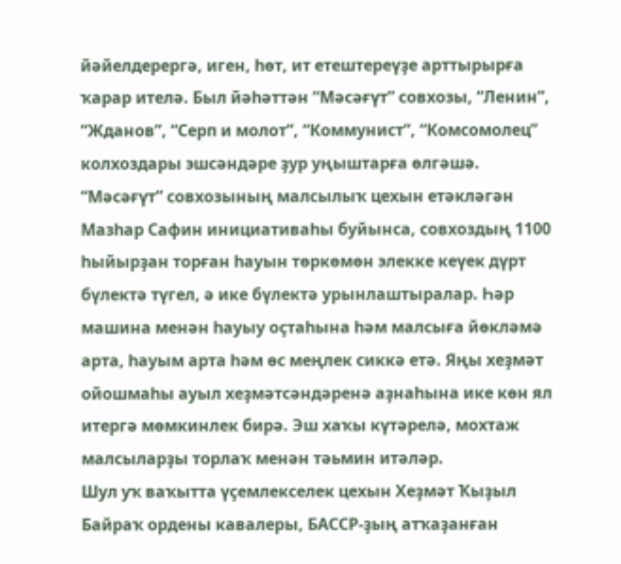йәйелдерергә, иген, һөт, ит етештереүҙе арттырырға ҡарар ителә. Был йәһәттән “Мәсәғүт” совхозы, “Ленин”, “Жданов”, “Серп и молот”, “Коммунист”, “Комсомолец” колхоздары эшсәндәре ҙур уңыштарға өлгәшә.
“Мәсәғүт” совхозының малсылыҡ цехын етәкләгән Мазһар Сафин инициативаһы буйынса, совхоздың 1100 һыйырҙан торған һауын төркөмөн элекке кеүек дүрт бүлектә түгел, ә ике бүлектә урынлаштыралар. Һәр машина менән һауыу оҫтаһына һәм малсыға йөкләмә арта, һауым арта һәм өс меңлек сиккә етә. Яңы хеҙмәт ойошмаһы ауыл хеҙмәтсәндәренә аҙнаһына ике көн ял итергә мөмкинлек бирә. Эш хаҡы күтәрелә, мохтаж малсыларҙы торлаҡ менән тәьмин итәләр.
Шул уҡ ваҡытта үҫемлекселек цехын Хеҙмәт Ҡыҙыл Байраҡ ордены кавалеры, БАССР-ҙың атҡаҙанған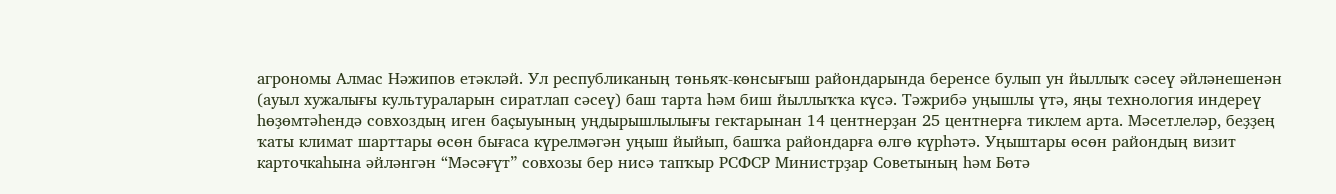агрономы Алмас Нәжипов етәкләй. Ул республиканың төньяҡ-көнсығыш райондарында беренсе булып ун йыллыҡ сәсеү әйләнешенән (ауыл хужалығы культураларын сиратлап сәсеү) баш тарта һәм биш йыллыҡҡа күсә. Тәжрибә уңышлы үтә, яңы технология индереү һөҙөмтәһендә совхоздың иген баҫыуының уңдырышлылығы гектарынан 14 центнерҙан 25 центнерға тиклем арта. Мәсетлеләр, беҙҙең ҡаты климат шарттары өсөн бығаса күрелмәгән уңыш йыйып, башҡа райондарға өлгө күрһәтә. Уңыштары өсөн райондың визит карточкаһына әйләнгән “Мәсәғүт” совхозы бер нисә тапҡыр РСФСР Министрҙар Советының һәм Бөтә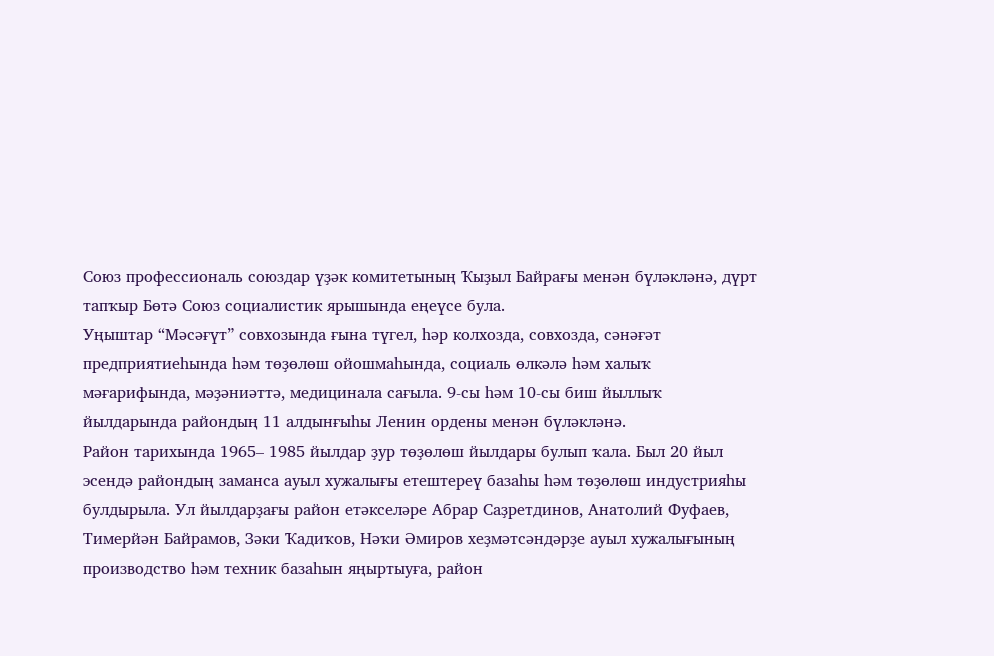Союз профессиональ союздар үҙәк комитетының Ҡыҙыл Байрағы менән бүләкләнә, дүрт тапҡыр Бөтә Союз социалистик ярышында еңеүсе була.
Уңыштар “Мәсәғүт” совхозында ғына түгел, һәр колхозда, совхозда, сәнәғәт предприятиеһында һәм төҙөлөш ойошмаһында, социаль өлкәлә һәм халыҡ мәғарифында, мәҙәниәттә, медицинала сағыла. 9-сы һәм 10-сы биш йыллыҡ йылдарында райондың 11 алдынғыһы Ленин ордены менән бүләкләнә.
Район тарихында 1965– 1985 йылдар ҙур төҙөлөш йылдары булып ҡала. Был 20 йыл эсендә райондың заманса ауыл хужалығы етештереү базаһы һәм төҙөлөш индустрияһы булдырыла. Ул йылдарҙағы район етәкселәре Абрар Саҙретдинов, Анатолий Фуфаев, Тимерйән Байрамов, Зәки Ҡадиҡов, Нәҡи Әмиров хеҙмәтсәндәрҙе ауыл хужалығының производство һәм техник базаһын яңыртыуға, район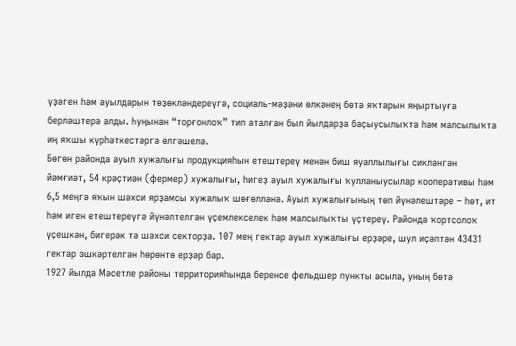үҙәген һәм ауылдарын төҙөкләндереүгә, социаль-мәҙәни өлкәнең бөтә яҡтарын яңыртыуға берләштерә алды. Һуңынан “торғонлоҡ” тип аталған был йылдарҙа баҫыусылыҡта һәм малсылыҡта иң яҡшы күрһәткестәргә өлгәшелә.
Бөгөн районда ауыл хужалығы продукцияһын етештереү менән биш яуаплылығы сикләнгән йәмғиәт, 54 крәҫтиән (фермер) хужалығы, һигеҙ ауыл хужалығы ҡулланыусылар кооперативы һәм 6,5 меңгә яҡын шәхси ярҙамсы хужалыҡ шөғөлләнә. Ауыл хужалығының төп йүнәлештәре – һөт, ит һәм иген етештереүгә йүнәлтелгән үҫемлекселек һәм малсылыҡты үҫтереү. Районда ҡортсолоҡ үҫешкән, бигерәк тә шәхси секторҙа. 107 мең гектар ауыл хужалығы ерҙәре, шул иҫәптән 43431 гектар эшкәртелгән һөрөнтө ерҙәр бар.
1927 йылда Мәсетле районы территорияһында беренсе фельдшер пункты асыла, уның бөтә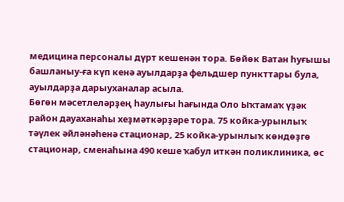медицина персоналы дүрт кешенән тора. Бөйөк Ватан һуғышы башланыу-ға күп кенә ауылдарҙа фельдшер пункттары була, ауылдарҙа дарыуханалар асыла.
Бөгөн мәсетлеләрҙең һаулығы һағында Оло Ыҡтамаҡ үҙәк район дауаханаһы хеҙмәткәрҙәре тора. 75 койка-урынлыҡ тәүлек әйләнәһенә стационар, 25 койка-урынлыҡ көндөҙгө стационар, сменаһына 490 кеше ҡабул иткән поликлиника, өс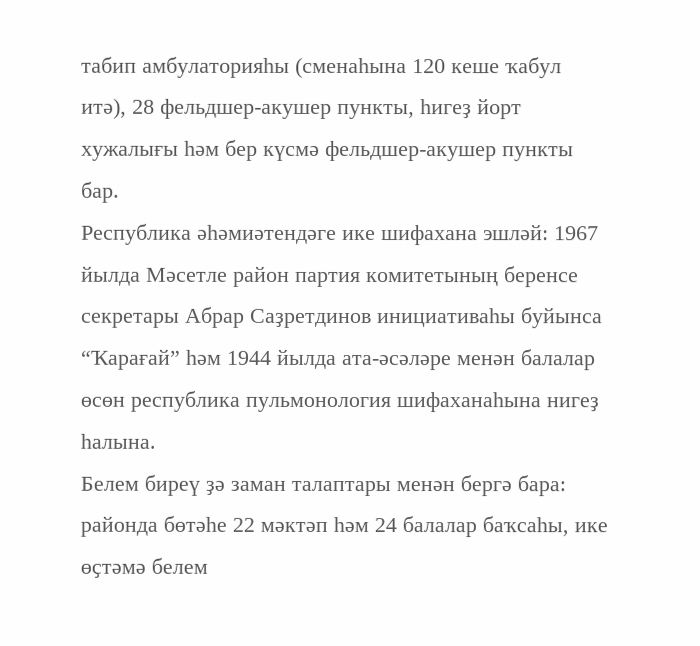табип амбулаторияһы (сменаһына 120 кеше ҡабул итә), 28 фельдшер-акушер пункты, һигеҙ йорт хужалығы һәм бер күсмә фельдшер-акушер пункты бар.
Республика әһәмиәтендәге ике шифахана эшләй: 1967 йылда Мәсетле район партия комитетының беренсе секретары Абрар Саҙретдинов инициативаһы буйынса “Ҡарағай” һәм 1944 йылда ата-әсәләре менән балалар өсөн республика пульмонология шифаханаһына нигеҙ һалына.
Белем биреү ҙә заман талаптары менән бергә бара: районда бөтәһе 22 мәктәп һәм 24 балалар баҡсаһы, ике өҫтәмә белем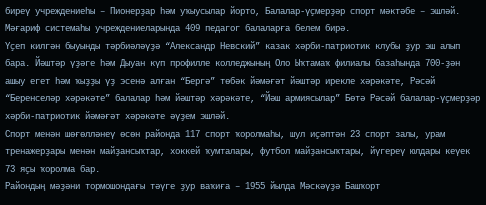биреү учреждениеһы – Пионерҙар һәм уҡыусылар йорто, Балалар-үҫмерҙәр спорт мәктәбе – эшләй. Мәғариф системаһы учреждениеларында 409 педагог балаларға белем бирә.
Үҫеп килгән быуынды тәрбиәләүҙә “Александр Невский” казак хәрби-патриотик клубы ҙур эш алып бара. Йәштәр үҙәге һәм Дыуан күп профилле колледжының Оло Ыҡтамаҡ филиалы базаһында 700-ҙән ашыу егет һәм ҡыҙҙы үҙ эсенә алған “Бергә” төбәк йәмәғәт йәштәр ирекле хәрәкәте, Рәсәй “Беренселәр хәрәкәте” балалар һәм йәштәр хәрәкәте, “Йәш армиясылар” Бөтә Рәсәй балалар-үҫмерҙәр хәрби-патриотик йәмәғәт хәрәкәте әүҙем эшләй.
Спорт менән шөғөлләнеү өсөн районда 117 спорт ҡоролмаһы, шул иҫәптән 23 спорт залы, урам тренажерҙары менән майҙансыҡтар, хоккей ҡумталары, футбол майҙансыҡтары, йүгереү юлдары кеүек 73 яҫы ҡоролма бар.
Райондың мәҙәни тормошондағы тәүге ҙур ваҡиға – 1955 йылда Мәскәүҙә Башҡорт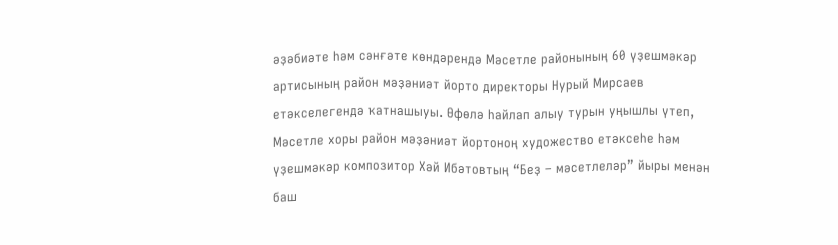әҙәбиәте һәм сәнғәте көндәрендә Мәсетле районының 60 үҙешмәкәр артисының район мәҙәниәт йорто директоры Нурый Мирсаев етәкселегендә ҡатнашыуы. Өфөлә һайлап алыу турын уңышлы үтеп, Мәсетле хоры район мәҙәниәт йортоноң художество етәксеһе һәм үҙешмәкәр композитор Хәй Ибәтовтың “Беҙ – мәсетлеләр” йыры менән баш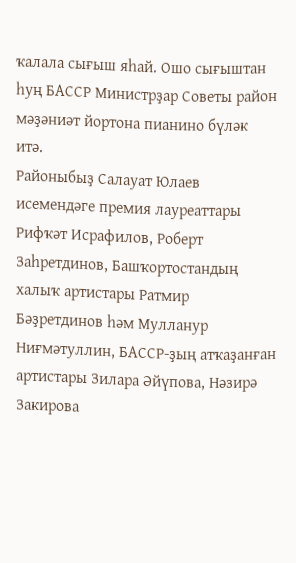ҡалала сығыш яһай. Ошо сығыштан һуң БАССР Министрҙар Советы район мәҙәниәт йортона пианино бүләк итә.
Районыбыҙ Салауат Юлаев исемендәге премия лауреаттары Рифҡәт Исрафилов, Роберт Заһретдинов, Башҡортостандың халыҡ артистары Ратмир Бәҙретдинов һәм Мулланур Ниғмәтуллин, БАССР-ҙың атҡаҙанған артистары Зилара Әйүпова, Нәзирә Закирова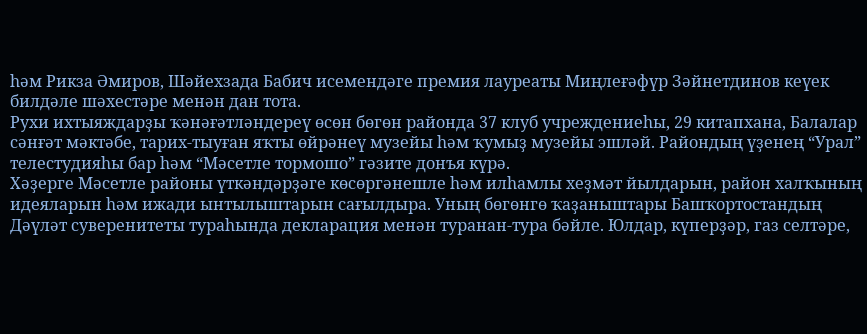һәм Рикза Әмиров, Шәйехзада Бабич исемендәге премия лауреаты Миңлеғәфүр Зәйнетдинов кеүек билдәле шәхестәре менән дан тота.
Рухи ихтыяждарҙы ҡәнәғәтләндереү өсөн бөгөн районда 37 клуб учреждениеһы, 29 китапхана, Балалар сәнғәт мәктәбе, тарих-тыуған яҡты өйрәнеү музейы һәм ҡумыҙ музейы эшләй. Райондың үҙенең “Урал” телестудияһы бар һәм “Мәсетле тормошо” гәзите донъя күрә.
Хәҙерге Мәсетле районы үткәндәрҙәге көсөргәнешле һәм илһамлы хеҙмәт йылдарын, район халҡының идеяларын һәм ижади ынтылыштарын сағылдыра. Уның бөгөнгө ҡаҙаныштары Башҡортостандың Дәүләт суверенитеты тураһында декларация менән туранан-тура бәйле. Юлдар, күперҙәр, газ селтәре,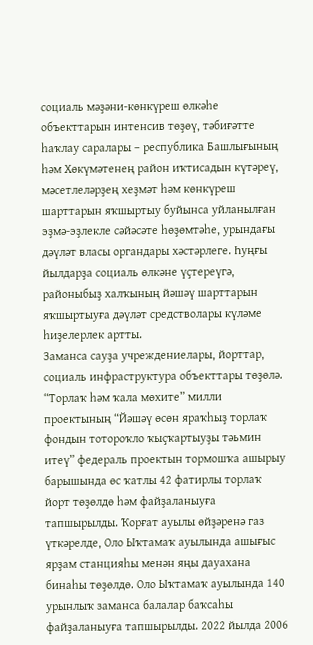социаль мәҙәни-көнкүреш өлкәһе объекттарын интенсив төҙөү, тәбиғәтте һаҡлау саралары – республика Башлығының һәм Хөкүмәтенең район иҡтисадын күтәреү, мәсетлеләрҙең хеҙмәт һәм көнкүреш шарттарын яҡшыртыу буйынса уйланылған эҙмә-эҙлекле сәйәсәте һөҙөмтәһе, урындағы дәүләт власы органдары хәстәрлеге. Һуңғы йылдарҙа социаль өлкәне үҫтереүгә, районыбыҙ халҡының йәшәү шарттарын яҡшыртыуға дәүләт средстволары күләме һиҙелерлек артты.
Заманса сауҙа учреждениелары, йорттар, социаль инфраструктура объекттары төҙөлә. “Торлаҡ һәм ҡала мөхите” милли проектының “Йәшәү өсөн яраҡһыҙ торлаҡ фондын тотороҡло ҡыҫҡартыуҙы тәьмин итеү” федераль проектын тормошҡа ашырыу барышында өс ҡатлы 42 фатирлы торлаҡ йорт төҙөлдө һәм файҙаланыуға тапшырылды. Ҡорғат ауылы өйҙәренә газ үткәрелде, Оло Ыҡтамаҡ ауылында ашығыс ярҙам станцияһы менән яңы дауахана бинаһы төҙөлдө. Оло Ыҡтамаҡ ауылында 140 урынлыҡ заманса балалар баҡсаһы файҙаланыуға тапшырылды. 2022 йылда 2006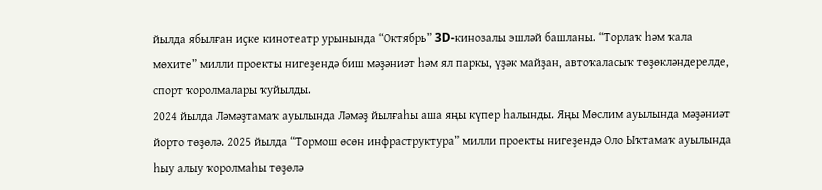йылда ябылған иҫке кинотеатр урынында “Октябрь” 3D-кинозалы эшләй башланы. “Торлаҡ һәм ҡала мөхите” милли проекты нигеҙендә биш мәҙәниәт һәм ял паркы, үҙәк майҙан, автоҡаласыҡ төҙөкләндерелде, спорт ҡоролмалары ҡуйылды.
2024 йылда Ләмәҙтамаҡ ауылында Ләмәҙ йылғаһы аша яңы күпер һалынды. Яңы Мөслим ауылында мәҙәниәт йорто төҙөлә. 2025 йылда “Тормош өсөн инфраструктура” милли проекты нигеҙендә Оло Ыҡтамаҡ ауылында һыу алыу ҡоролмаһы төҙөлә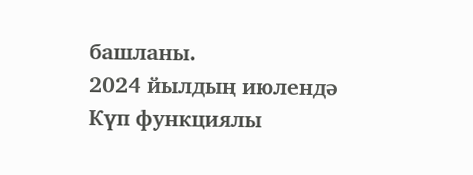башланы.
2024 йылдың июлендә Күп функциялы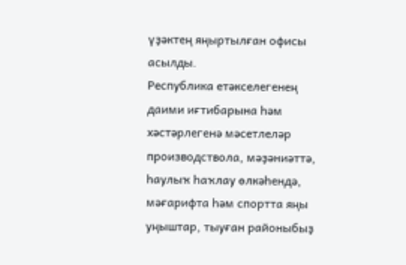үҙәктең яңыртылған офисы асылды.
Республика етәкселегенең даими иғтибарына һәм хәстәрлегенә мәсетлеләр производствола, мәҙәниәттә, һаулыҡ һаҡлау өлкәһендә, мәғарифта һәм спортта яңы уңыштар, тыуған районыбыҙ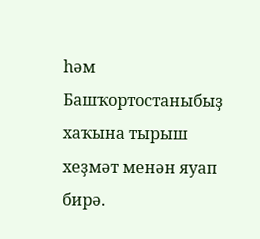һәм Башҡортостаныбыҙ хаҡына тырыш хеҙмәт менән яуап бирә.